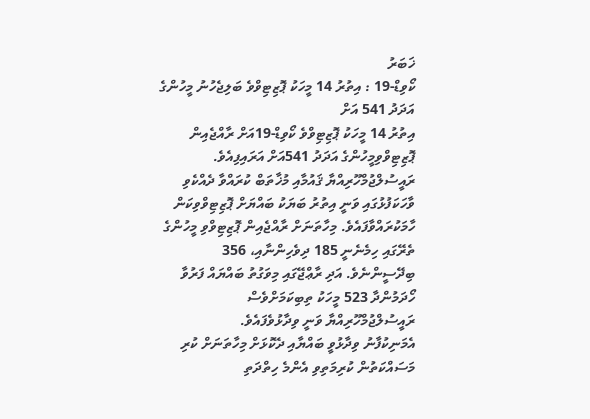ޚަބަރު
ކޯވިޑް-19 : އިތުރު 14 މީހަކު ޕޮޒިޓިވްވެ ބަލިޖެހުނު މީހުންގެ އަދަދު 541 އަށް
އިތުރު 14 މީހަކު ޕޮޒިޓިވްވެ ކޯވިޑް-19އަށް ރާއްޖެއިން ޕޮޒިޓިވްވިމީހުންގެ އަދަދު 541އަށް އަރައިފިއެވެ.
ރައީސުލްޖުމްހޫރިއްޔާ ޤައުމާއި މުޚާތަބް ކުރައްވާ ދެއްކެވި ވާހަކަފުޅުގައި ވަނީ އިތުރު ބަޔަކު ބައްޔަށް ޕޮޒިޓިވްވިކަން ހާމަކުރައްވާފައެވެ. މިހާތަނަށް ރާއްޖެއިން ޕޮޒިޓިވްވި މީހުންގެ ތެރޭގައި ހިމެނެނީ 185 ދިވެހިންނާއި، 356 ބިދޭސީންނެވެ. އަދި ރާޢްޖޭގައި މިވަގުތު ބައްޔައް ފަރުވާ ހޯދަމުންދާ 523 މީހަކު ތިބިކަމަށްވެސް ރައީސުލްޖުމްހޫރިއްޔާ ވަނީ ވިދާޅުވެފައެވެ.
އެމަނިކުފާނު ވިދާޅުވީ ބައްޔާއި ދެކޮޅަށް މިހާތަނަށް ކުރި މަސައްކަތުން ކުރިމަތިވި އެންމެ ހިތްދަތި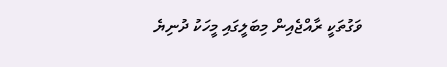ވަގުތަކީ ރާއްޖެއިން މިބަލީގައި މީހަކު ދުނިޔެ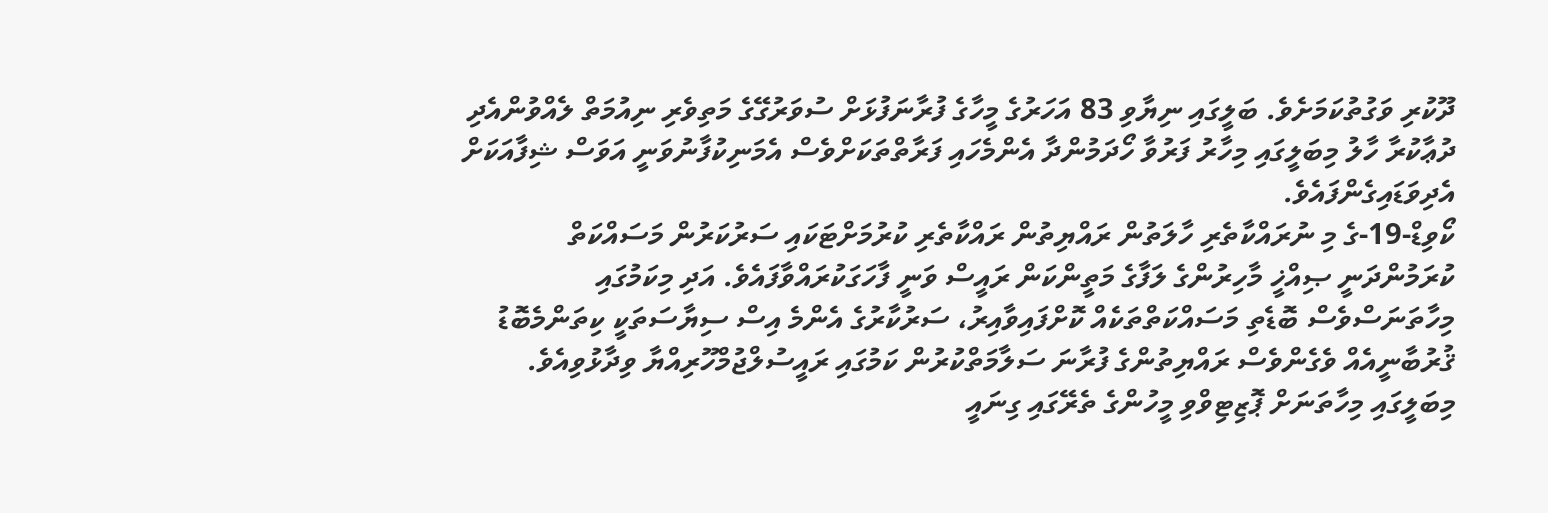ދޫކުރި ވަގުތުކަމަށެވެ. ބަލީގައި ނިޔާވި 83 އަހަރުގެ މީހާގެ ފުރާނަފުޅަށް ސުވަރުގޭގެ މަތިވެރި ނިއުމަތް ލެއްވުންއެދި ދުޢާކުރާ ހާލު މިބަލީގައި މިހާރު ފަރުވާ ހޯދަމުންދާ އެންމެހައި ފަރާތްތަކަށްވެސް އެމަނިކުފާނުވަނީ އަވަސް ޝިފާއަކަށް އެދިވަޑައިގެންފައެވެ.
ކޯވިޑް-19-ގެ މި ނުރައްކާތެރި ހާލަތުން ރައްޔިތުން ރައްކާތެރި ކުރުމަށްޓަކައި ސަރުކަރުން މަސައްކަތް ކުރަމުންދަނީ ޞިއްޚީ މާހިރުންގެ ލަފާގެ މަތީންކަން ރައީސް ވަނީ ފާހަގަކުރައްވާފައެވެ. އަދި މިކަމުގައި މިހާތަނަސްވެސް ބޮޑެތި މަސައްކަތްތަކެއް ކޮށްފައިވާއިރު، ސަރުކާރުގެ އެންމެ އިސް ސިޔާސަތަކީ ކިތަންމެބޮޑު ޤުރުބާނީއެއް ވެގެންވެސް ރައްޔިތުންގެ ފުރާނަ ސަލާމަތްކުރުން ކަމުގައި ރައީސުލްޖުމްހޫރިއްޔާ ވިދާޅުވިއެވެ.
މިބަލީގައި މިހާތަނަށް ޕޮޒިޓިވްވި މީހުންގެ ތެރޭގައި ގިނައީ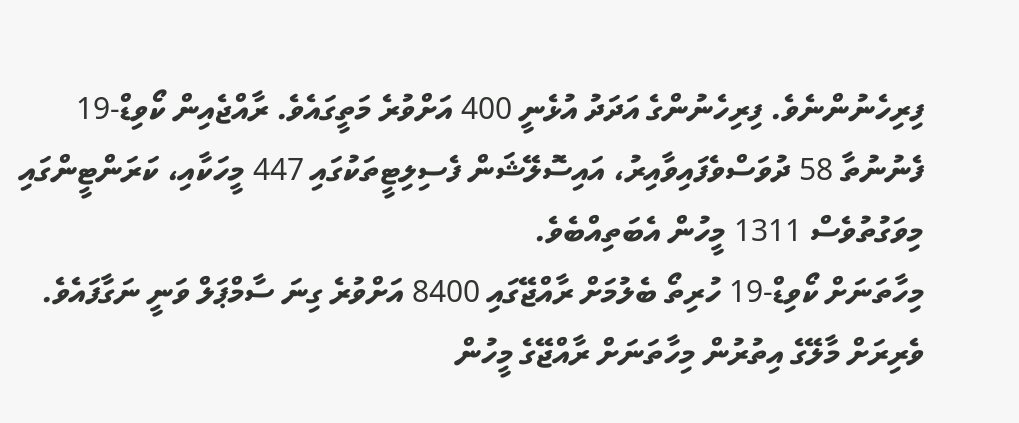ފިރިހެނުންނެވެ. ފިރިހެނުންގެ އަދަދު އުޅެނީ 400 އަށްވުރެ މަތީގައެވެ. ރާއްޖެއިން ކޯވިޑް-19 ފެނުނުތާ 58 ދުވަސްވެފައިވާއިރު، އައިސޮލޭޝަން ފެސިލިޓީތަކުގައި 447 މީހަކާއި، ކަރަންޓީންގައި މިވަގުތުވެސް 1311 މީހުން އެބަތިއްބެވެ.
މިހާތަނަށް ކޯވިޑް-19 ހުރިތޯ ބެލުމަށް ރާއްޖޭގައި 8400 އަށްވުރެ ގިނަ ސާމްޕަލް ވަނީ ނަގާފައެވެ. ވެރިރަށް މާލޭގެ އިތުރުން މިހާތަނަށް ރާއްޖޭގެ މީހުން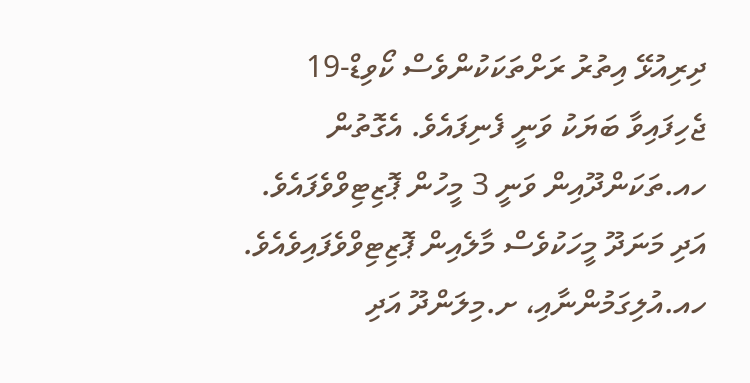ދިރިއުޅޭ އިތުރު ރަށްތަކަކުންވެސް ކޯވިޑް-19 ޖެހިފައިވާ ބަޔަކު ވަނީ ފެނިފައެވެ. އެގޮތުން ހއ.ތަކަންދޫއިން ވަނީ 3 މީހުން ޕޮޒިޓިވްވެފައެވެ. އަދި މަނަދޫ މީހަކުވެސް މާލެއިން ޕޮޒިޓިވްވެފައިވެއެވެ. ހއ.އުލިގަމުންނާއި، ށ.މިލަންދޫ އަދި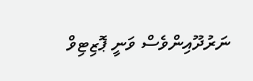ނަރުދޫއިންވެސް ވަނީ ޕޮޒިޓިވް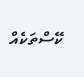ކޭސްތަކެއް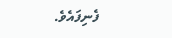ފެނިފައެވެ.